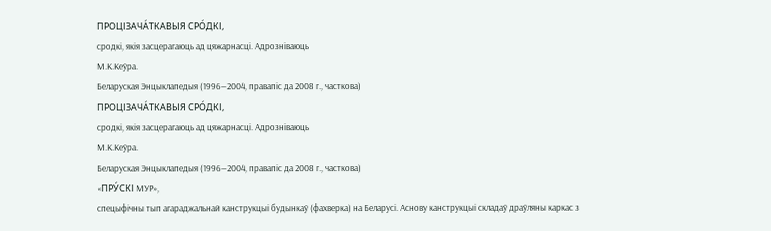ПРОЦІЗАЧА́ТКАВЫЯ СРО́ДКІ,
сродкі, якія засцерагаюць ад цяжарнасці. Адрозніваюць
М.К.Кеўра.
Беларуская Энцыклапедыя (1996—2004, правапіс да 2008 г., часткова)
ПРОЦІЗАЧА́ТКАВЫЯ СРО́ДКІ,
сродкі, якія засцерагаюць ад цяжарнасці. Адрозніваюць
М.К.Кеўра.
Беларуская Энцыклапедыя (1996—2004, правапіс да 2008 г., часткова)
«ПРУ́СКІ МУР»,
спецыфічны тып агараджальнай канструкцыі будынкаў (фахверка) на Беларусі. Аснову канструкцыі складаў драўляны каркас з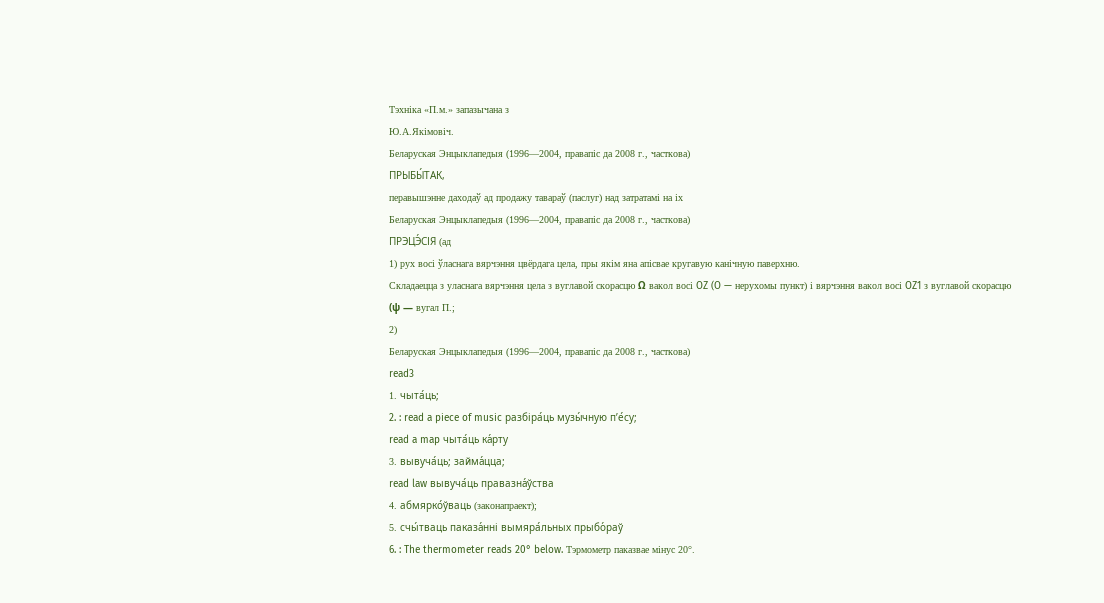Тэхніка «П.м.» запазычана з
Ю.А.Якімовіч.
Беларуская Энцыклапедыя (1996—2004, правапіс да 2008 г., часткова)
ПРЫБЫ́ТАК,
перавышэнне даходаў ад продажу тавараў (паслуг) над затратамі на іх
Беларуская Энцыклапедыя (1996—2004, правапіс да 2008 г., часткова)
ПРЭЦЭ́СІЯ (ад
1) рух восі ўласнага вярчэння цвёрдага цела, пры якім яна апісвае кругавую канічную паверхню.
Складаецца з уласнага вярчэння цела з вуглавой скорасцю Ω вакол восі OZ (O — нерухомы пункт) і вярчэння вакол восі OZ1 з вуглавой скорасцю
(ψ — вугал П.;
2)
Беларуская Энцыклапедыя (1996—2004, правапіс да 2008 г., часткова)
read3
1. чыта́ць;
2. : read a piece of music разбіра́ць музы́чную п’е́су;
read a map чыта́ць ка́рту
3. вывуча́ць; займа́цца;
read law вывуча́ць правазна́ўства
4. абмярко́ўваць (законапраект);
5. счы́тваць паказа́нні вымяра́льных прыбо́раў
6. : The thermometer reads 20° below. Тэрмометр паказвае мінус 20°.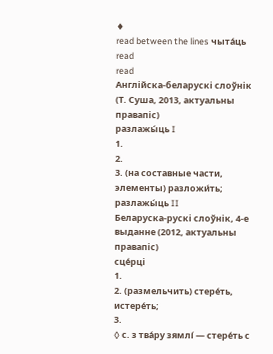♦
read between the lines чыта́ць
read
read
Англійска-беларускі слоўнік (Т. Суша, 2013, актуальны правапіс)
разлажы́ць I
1.
2.
3. (на составные части, элементы) разложи́ть;
разлажы́ць II
Беларуска-рускі слоўнік, 4-е выданне (2012, актуальны правапіс)
сце́рці
1.
2. (размельчить) стере́ть, истере́ть;
3.
◊ с. з тва́ру зямлі́ — стере́ть с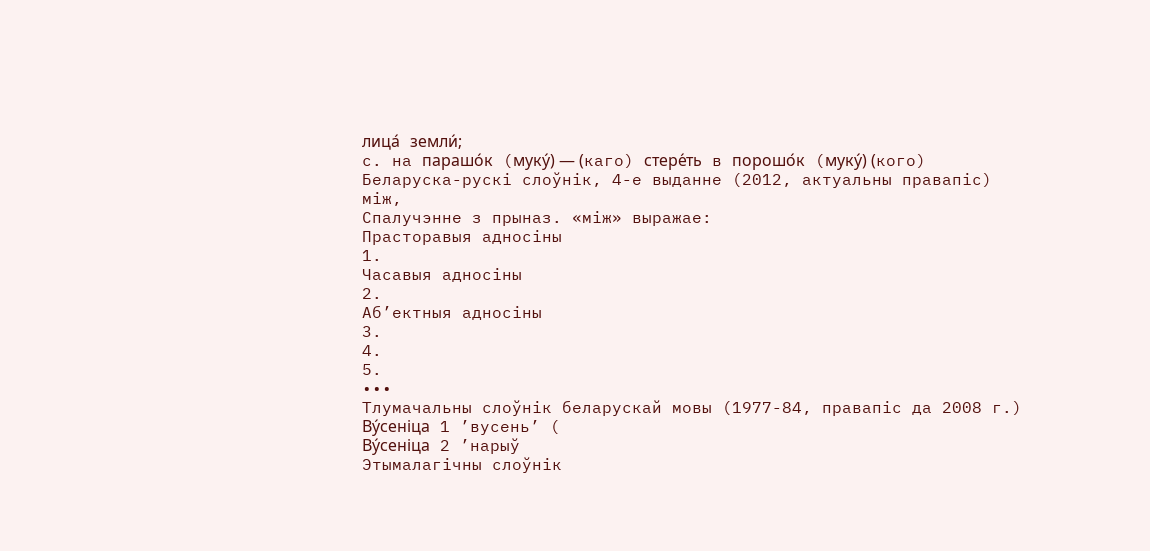лица́ земли́;
с. на парашо́к (муку́) — (каго) стере́ть в порошо́к (муку́) (кого)
Беларуска-рускі слоўнік, 4-е выданне (2012, актуальны правапіс)
між,
Спалучэнне з прыназ. «між» выражае:
Прасторавыя адносіны
1.
Часавыя адносіны
2.
Аб’ектныя адносіны
3.
4.
5.
•••
Тлумачальны слоўнік беларускай мовы (1977-84, правапіс да 2008 г.)
Ву́сеніца 1 ’вусень’ (
Ву́сеніца 2 ’нарыў
Этымалагічны слоўнік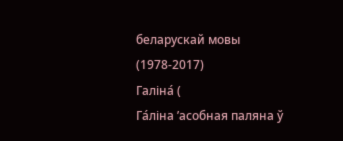беларускай мовы (1978-2017)
Галіна́ (
Га́ліна ’асобная паляна ў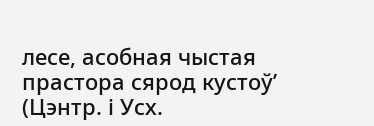лесе, асобная чыстая прастора сярод кустоў’ (Цэнтр. і Усх.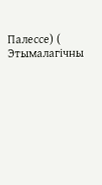Палессе) (
Этымалагічны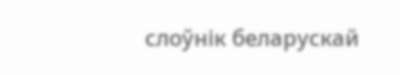слоўнік беларускай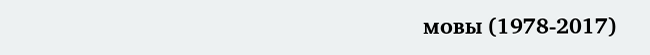мовы (1978-2017)